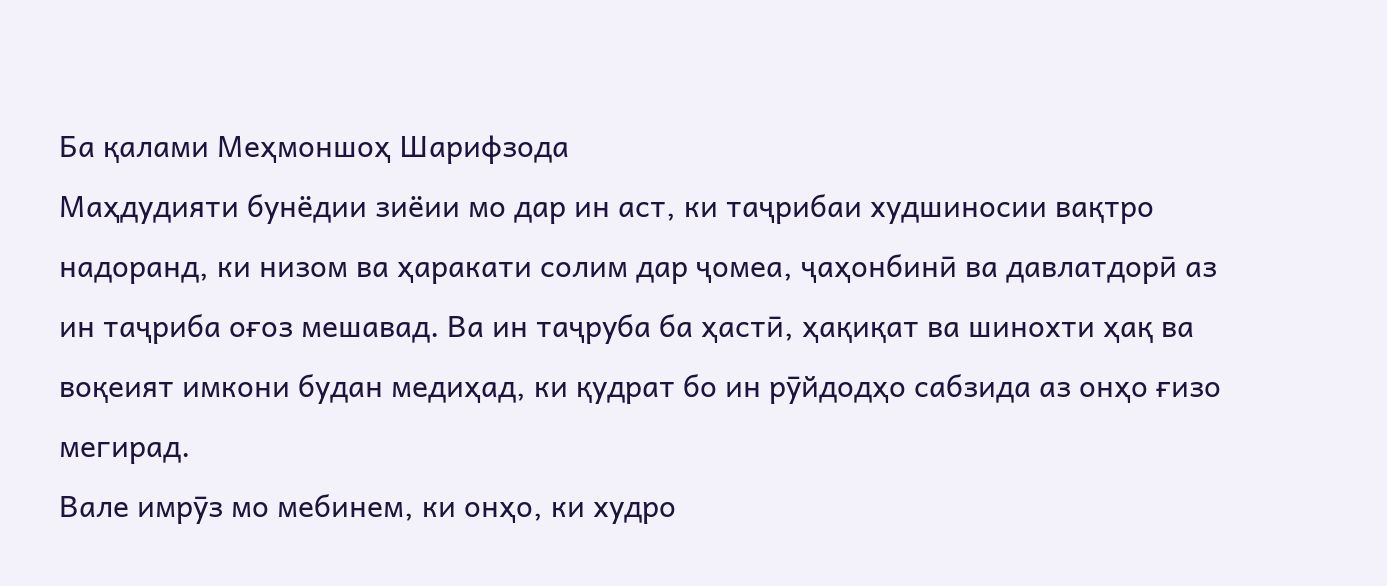Ба қалами Меҳмоншоҳ Шарифзода
Маҳдудияти бунёдии зиёии мо дар ин аст, ки таҷрибаи худшиносии вақтро надоранд, ки низом ва ҳаракати солим дар ҷомеа, ҷаҳонбинӣ ва давлатдорӣ аз ин таҷриба оғоз мешавад. Ва ин таҷруба ба ҳастӣ, ҳақиқат ва шинохти ҳақ ва воқеият имкони будан медиҳад, ки қудрат бо ин рӯйдодҳо сабзида аз онҳо ғизо мегирад.
Вале имрӯз мо мебинем, ки онҳо, ки худро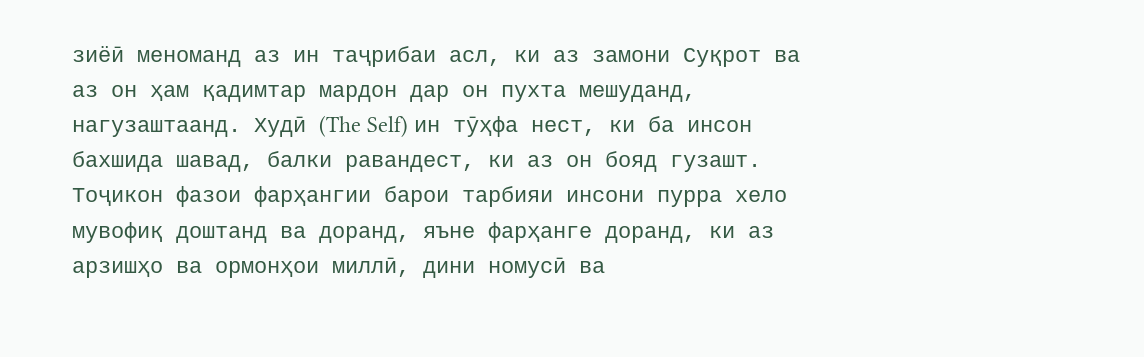зиёӣ меноманд аз ин таҷрибаи асл, ки аз замони Суқрот ва аз он ҳам қадимтар мардон дар он пухта мешуданд, нагузаштаанд. Худӣ (The Self) ин тӯҳфа нест, ки ба инсон бахшида шавад, балки равандест, ки аз он бояд гузашт. Тоҷикон фазои фарҳангии барои тарбияи инсони пурра хело мувофиқ доштанд ва доранд, яъне фарҳанге доранд, ки аз арзишҳо ва ормонҳои миллӣ, дини номусӣ ва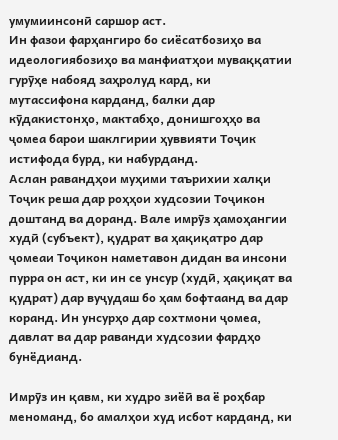умумиинсонӣ саршор аст.
Ин фазои фарҳангиро бо сиёсатбозиҳо ва идеологиябозиҳо ва манфиатҳои муваққатии гурӯҳе набояд заҳролуд кард, ки мутассифона карданд, балки дар кӯдакистонҳо, мактабҳо, донишгоҳҳо ва ҷомеа барои шаклгирии ҳуввияти Тоҷик истифода бурд, ки набурданд.
Аслан равандҳои муҳими таърихии халқи Тоҷик реша дар роҳҳои худсозии Тоҷикон доштанд ва доранд. Вале имрӯз ҳамоҳангии худӣ (субъект), қудрат ва ҳақиқатро дар ҷомеаи Тоҷикон наметавон дидан ва инсони пурра он аст, ки ин се унсур (худӣ, ҳақиқат ва қудрат) дар вуҷудаш бо ҳам бофтаанд ва дар коранд. Ин унсурҳо дар сохтмони ҷомеа, давлат ва дар раванди худсозии фардҳо бунёдианд.

Имрӯз ин қавм, ки худро зиёӣ ва ё роҳбар меноманд, бо амалҳои худ исбот карданд, ки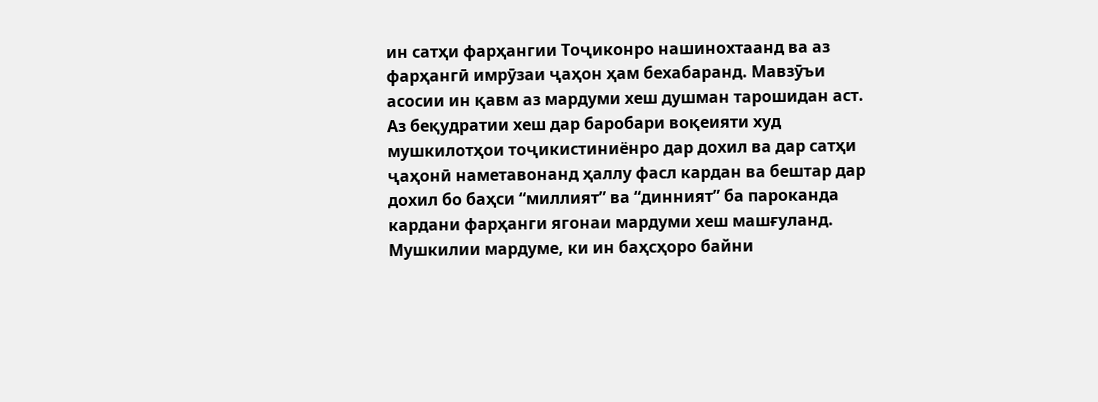ин сатҳи фарҳангии Тоҷиконро нашинохтаанд ва аз фарҳангӣ имрӯзаи ҷаҳон ҳам бехабаранд. Мавзӯъи асосии ин қавм аз мардуми хеш душман тарошидан аст. Аз беқудратии хеш дар баробари воқеияти худ мушкилотҳои тоҷикистиниёнро дар дохил ва дар сатҳи ҷаҳонӣ наметавонанд ҳаллу фасл кардан ва бештар дар дохил бо баҳси “миллият” ва “динният” ба пароканда кардани фарҳанги ягонаи мардуми хеш машғуланд.
Мушкилии мардуме, ки ин баҳсҳоро байни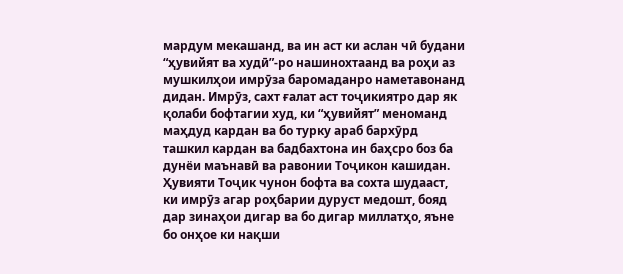мардум мекашанд, ва ин аст ки аслан чӣ будани “ҳувийят ва худӣ”-ро нашинохтаанд ва роҳи аз мушкилҳои имрӯза баромаданро наметавонанд дидан. Имрӯз, сахт ғалат аст тоҷикиятро дар як қолаби бофтагии худ, ки “ҳувийят” меноманд маҳдуд кардан ва бо турку араб бархӯрд ташкил кардан ва бадбахтона ин баҳсро боз ба дунёи маънавӣ ва равонии Тоҷикон кашидан.
Ҳувияти Тоҷик чунон бофта ва сохта шудааст, ки имрӯз агар роҳбарии дуруст медошт, бояд дар зинаҳои дигар ва бо дигар миллатҳо, яъне бо онҳое ки нақши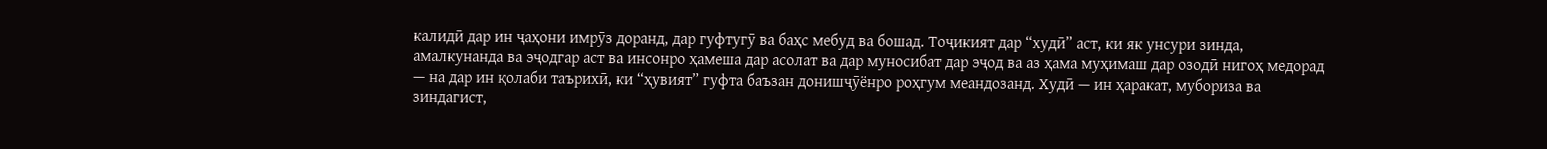калидӣ дар ин ҷаҳони имрӯз доранд, дар гуфтугӯ ва баҳс мебуд ва бошад. Тоҷикият дар “худӣ” аст, ки як унсури зинда, амалкунанда ва эҷодгар аст ва инсонро ҳамеша дар асолат ва дар муносибат дар эҷод ва аз ҳама муҳимаш дар озодӣ нигоҳ медорад — на дар ин қолаби таърихӣ, ки “ҳувият” гуфта баъзан донишҷӯёнро роҳгум меандозанд. Худӣ — ин ҳаракат, мубориза ва зиндагист,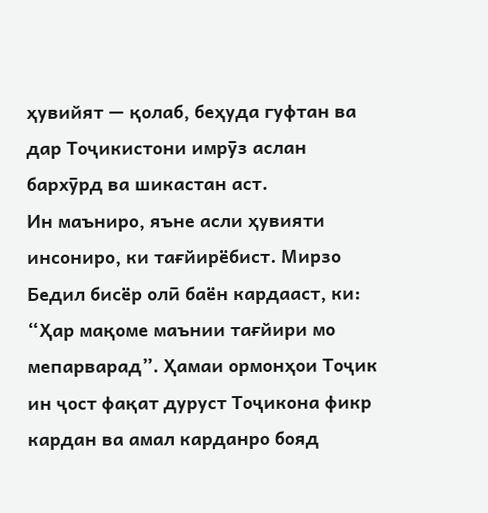ҳувийят — қолаб, беҳуда гуфтан ва дар Тоҷикистони имрӯз аслан бархӯрд ва шикастан аст.
Ин маъниро, яъне асли ҳувияти инсониро, ки тағйирёбист. Мирзо Бедил бисёр олӣ баён кардааст, ки: “Ҳар мақоме маънии тағйири мо мепарварад”. Ҳамаи ормонҳои Тоҷик ин ҷост фақат дуруст Тоҷикона фикр кардан ва амал карданро бояд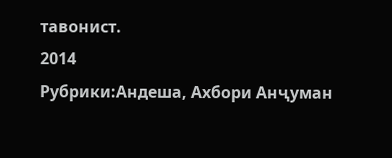тавонист.
2014
Рубрики:Андеша, Ахбори Анҷуман